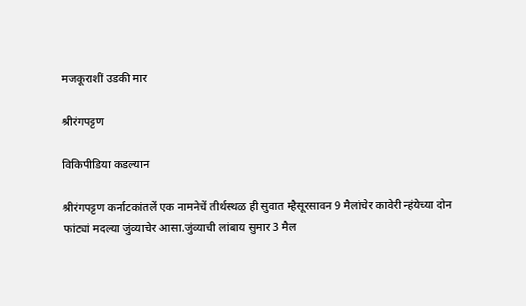मजकूराशीं उडकी मार

श्रीरंगपट्टण

विकिपीडिया कडल्यान

श्रीरंगपट्टण कर्नाटकांतलें एक नामनेचें तीर्थस्थळ ही सुवात म्हैसूरसावन 9 मैलांचेर कावेरी न्हंयेच्या दोन फांट्यां मदल्या जुंव्याचेर आसा.जुंव्याची लांबाय सुमार 3 मैल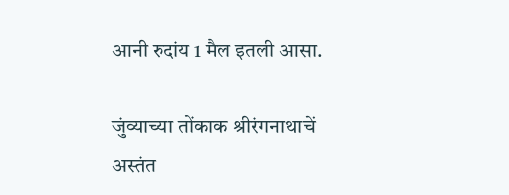आनी रुदांय 1 मैल इतली आसा.

जुंव्याच्या तोंकाक श्रीरंगनाथाचें अस्तंत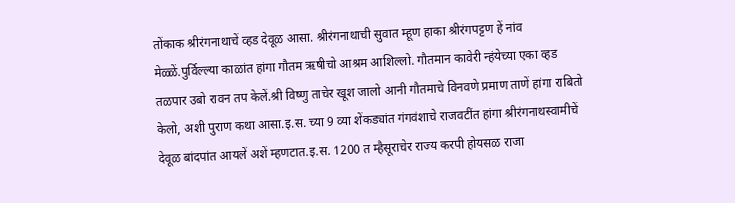तोंकाक श्रीरंगनाथाचें व्हड देवूळ आसा. श्रीरंगनाथाची सुवात म्हूण हाका श्रीरंगपट्टण हें नांव मेळ्ळें.पुर्विल्ल्या काळांत हांगा गौतम ऋषीचो आश्रम आशिल्लो. गौतमान कावेरी न्हंयेच्या एका व्हड तळपार उबो रावन तप केलें.श्री विष्णु ताचेर खूश जालो आनी गौतमाचे विनवणे प्रमाण ताणें हांगा राबितो केलो, अशी पुराण कथा आसा.इ.स. च्या 9 व्या शेंकड्यांत गंगवंशाचे राजवटींत हांगा श्रीरंगनाथस्वामीचें देवूळ बांदपांत आयलें अशें म्हणटात.इ.स. 1200 त म्हैसूराचेर राज्य करपी होयसळ राजा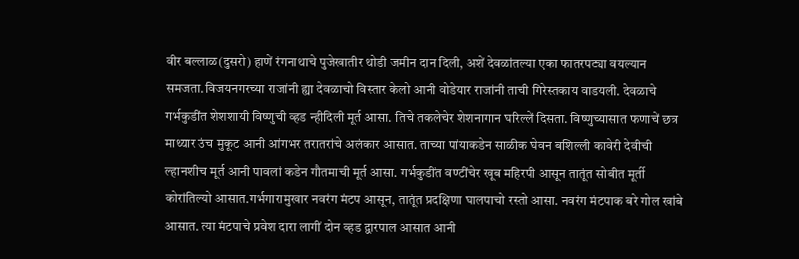वीर बल्लाळ(दुसरो) हाणें रंगनाथाचे पुजेखातीर थोडी जमीन दान दिली, अशें देवळांतल्या एका फातरपट्या वयल्यान समजता.विजयनगरच्या राजांनी ह्या देवळाचो विस्तार केलो आनी वोडेयार राजांनी ताची गिरेस्तकाय वाडयली. देवळाचे गर्भकुडींत शेशशायी विष्णुची व्हड न्हीदिली मूर्त आसा. तिचे तकलेचेर शेशनागान घरिल्लें दिसता. विष्णुच्यासात फणाचें छत्र माथ्यार उंच मुकूट आनी आंगभर तरातरांचे अलंकार आसात. ताच्या पांयाकडेन साळीक घेवन बशिल्ली कावेरी देवीची ल्हानशीच मूर्त आनी पावलां कडेन गौतमाची मूर्त आसा. गर्भकुडींत वण्टींचेर खूब महिरपी आसून तातूंत सोबीत मूर्ती कोरांतिल्यो आसात.गर्भगारामुखार नवरंग मंटप आसून, तातूंत प्रदक्षिणा घालपाचो रस्तो आसा. नवरंग मंटपाक बरे गोल खांबे आसात. त्या मंटपाचे प्रवेश दारा लागीं दोन व्हड द्वारपाल आसात आनी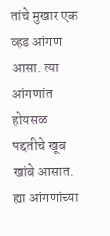तांचे मुखार एक व्हड आंगण आसा. त्या आंगणांत होयसळ पद्दतीचे खूब खांबे आसात. ह्या आंगणांच्या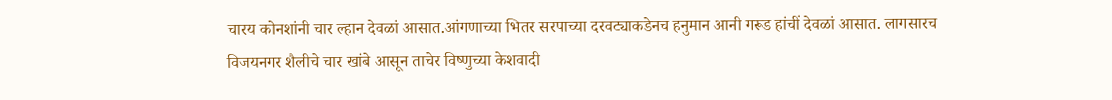चारय कोनशांनी चार ल्हान देवळां आसात.आंगणाच्या भितर सरपाच्या दरवट्याकडेनच हनुमान आनी गरूड हांचीं देवळां आसात. लागसारच विजयनगर शैलीचे चार खांबे आसून ताचेर विष्णुच्या केशवादी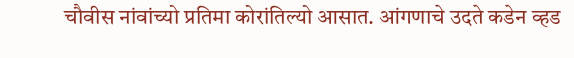चौवीस नांवांच्यो प्रतिमा कोरांतिल्यो आसात. आंगणाचे उदते कडेन व्हड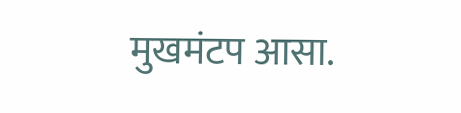मुखमंटप आसा.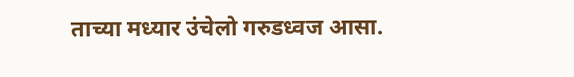ताच्या मध्यार उंचेलो गरुडध्वज आसा.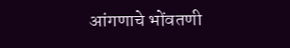आंगणाचे भोंवतणी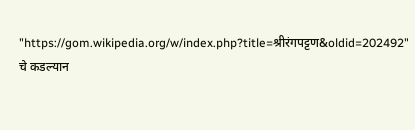"https://gom.wikipedia.org/w/index.php?title=श्रीरंगपट्टण&oldid=202492" चे कडल्यान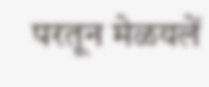परतून मेळयलें